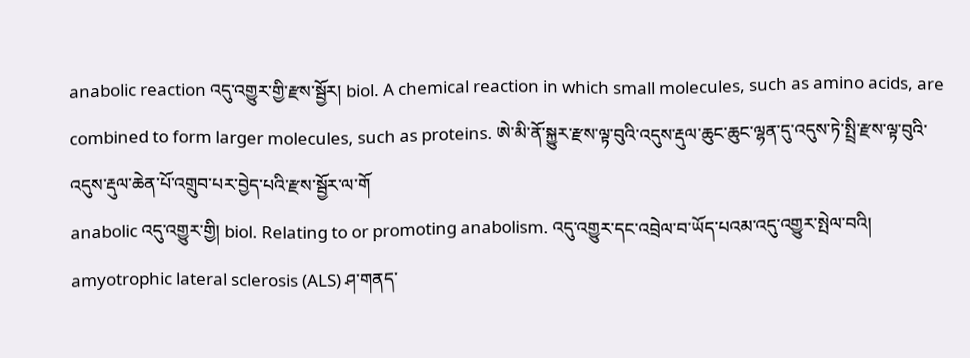anabolic reaction འདུ་འགྱུར་གྱི་རྫས་སྦྱོར། biol. A chemical reaction in which small molecules, such as amino acids, are combined to form larger molecules, such as proteins. ཨེ་མི་ནོ་སྐྱུར་རྫས་ལྟ་བུའི་འདུས་རྡུལ་ཆུང་ཆུང་ལྷན་དུ་འདུས་ཏེ་སྤྲི་རྫས་ལྟ་བུའི་འདུས་རྡུལ་ཆེན་པོ་འགྲུབ་པར་བྱེད་པའི་རྫས་སྦྱོར་ལ་གོ
anabolic འདུ་འགྱུར་གྱི། biol. Relating to or promoting anabolism. འདུ་འགྱུར་དང་འབྲེལ་བ་ཡོད་པའམ་འདུ་འགྱུར་སྤེལ་བའི།
amyotrophic lateral sclerosis (ALS) ཤ་གནད་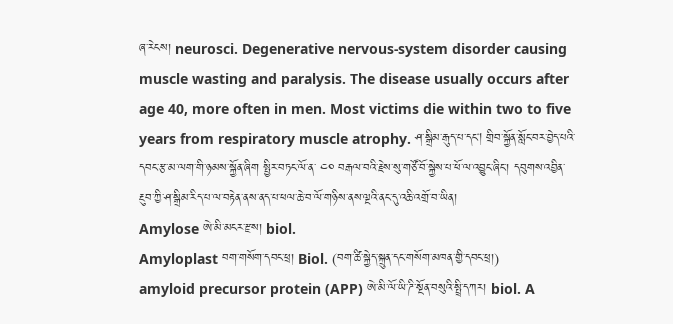ཞ་རེངས། neurosci. Degenerative nervous-system disorder causing muscle wasting and paralysis. The disease usually occurs after age 40, more often in men. Most victims die within two to five years from respiratory muscle atrophy. ཤ་སྒྲིམ་རྒུད་པ་དང། གྲིབ་སྐྱོན་སློང་བར་བྱེད་པའི་དབང་རྩ་མ་ལག་གི་ཉམས་སྐྱོན་ཞིག སྤྱིར་བཏང་ལོ་ན་ ༤༠ བརྒལ་བའི་རྗེས་སུ་གཙོ་བོ་སྐྱེས་པ་ཕོ་ལ་འབྱུང་ཞིང་། དབུགས་འབྱིན་རྔུབ་ཀྱི་ཤ་སྒྲིམ་རིད་པ་ལ་བརྟེན་ནས་ནད་པ་ཕལ་ཆེ་བ་ལོ་གཉིས་ནས་ལྔའི་ནང་དུ་འཆི་འགྲོ་བ་ཡིན།
Amylose ཨེ་མི་མངར་རྫས། biol.
Amyloplast བག་གསོག་དབང་ཕྲ། Biol. (བག་ཚི་སྐྱེད་སྐྲུན་དང་གསོག་མཁན་གྱི་དབང་ཕྲ།)
amyloid precursor protein (APP) ཨེ་མི་ལོ་ཡི་ཌི་སྔོན་བསུའི་སྤྲི་དཀར། biol. A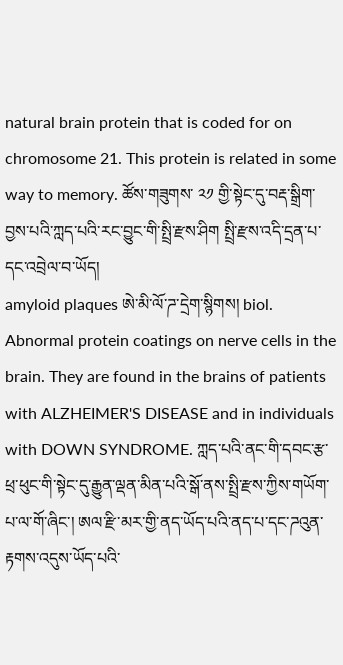natural brain protein that is coded for on chromosome 21. This protein is related in some way to memory. ཚོས་གཟུགས་ ༢༡ གྱི་སྟེང་དུ་བརྡ་སྒྲིག་བྱས་པའི་ཀླད་པའི་རང་བྱུང་གི་སྤྲི་རྫས་ཤིག སྤྲི་རྫས་འདི་དྲན་པ་དང་འབྲེལ་བ་ཡོད།
amyloid plaques ཨེ་མི་ལོ་ཌ་དྲེག་སྙིགས། biol. Abnormal protein coatings on nerve cells in the brain. They are found in the brains of patients with ALZHEIMER'S DISEASE and in individuals with DOWN SYNDROME. ཀླད་པའི་ནང་གི་དབང་རྩ་ཕྲ་ཕུང་གི་སྟེང་དུ་རྒྱུན་ལྡན་མིན་པའི་སྒོ་ནས་སྤྲི་རྫས་ཀྱིས་གཡོག་པ་ལ་གོ་ཞིང་། ཨལ་རྫི་མར་གྱི་ནད་ཡོད་པའི་ནད་པ་དང་ཌའུན་རྟགས་འདུས་ཡོད་པའི་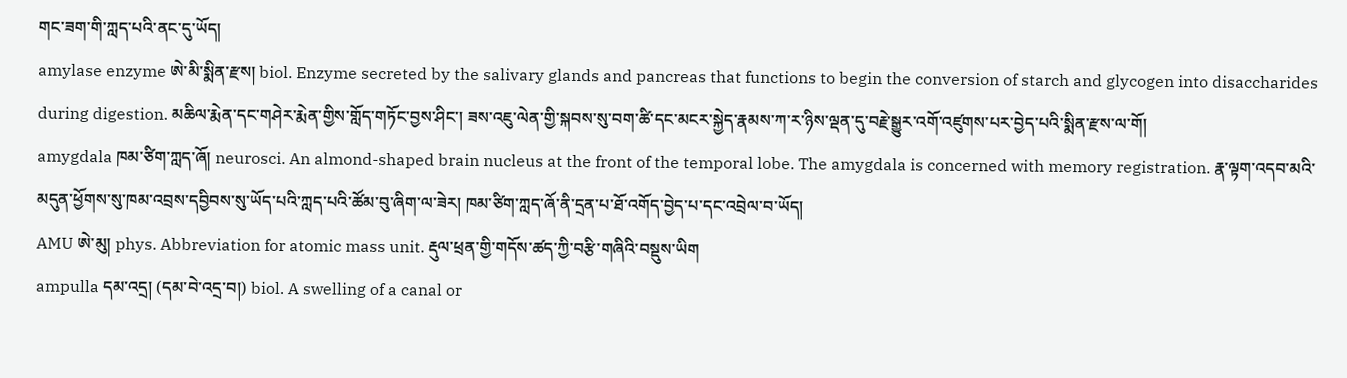གང་ཟག་གི་ཀླད་པའི་ནང་དུ་ཡོད།
amylase enzyme ཨེ་མི་སྨིན་རྫས། biol. Enzyme secreted by the salivary glands and pancreas that functions to begin the conversion of starch and glycogen into disaccharides during digestion. མཆིལ་རྨེན་དང་གཤེར་རྨེན་གྱིས་གློད་གཏོང་བྱས་ཤིང་། ཟས་འཇུ་ལེན་གྱི་སྐབས་སུ་བག་ཚི་དང་མངར་སྐྱེད་རྣམས་ཀ་ར་ཉིས་ལྡན་དུ་བརྗེ་སྒྱུར་འགོ་འཛུགས་པར་བྱེད་པའི་སྨིན་རྫས་ལ་གོ།
amygdala ཁམ་ཙིག་ཀླད་ཞོ། neurosci. An almond-shaped brain nucleus at the front of the temporal lobe. The amygdala is concerned with memory registration. རྣ་ལྟག་འདབ་མའི་མདུན་ཕྱོགས་སུ་ཁམ་འབྲས་དབྱིབས་སུ་ཡོད་པའི་ཀླད་པའི་ཚོམ་བུ་ཞིག་ལ་ཟེར། ཁམ་ཙིག་ཀླད་ཞོ་ནི་དྲན་པ་ཐོ་འགོད་བྱེད་པ་དང་འབྲེལ་བ་ཡོད།
AMU ཨེ་མུ། phys. Abbreviation for atomic mass unit. རྡུལ་ཕྲན་གྱི་གདོས་ཚད་ཀྱི་བརྩི་གཞིའི་བསྡུས་ཡིག
ampulla དམ་འདྲ། (དམ་བེ་འདྲ་བ།) biol. A swelling of a canal or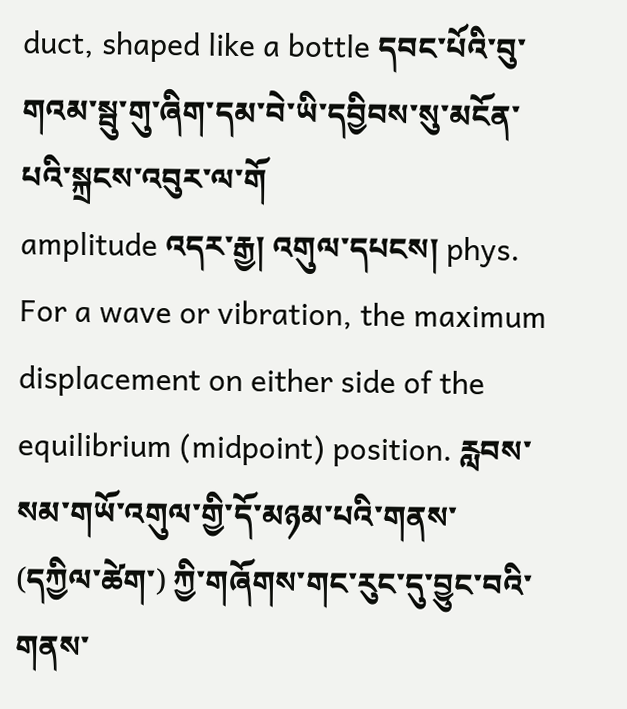duct, shaped like a bottle དབང་པོའི་བུ་གའམ་སྦུ་གུ་ཞིག་དམ་བེ་ཡི་དབྱིབས་སུ་མངོན་པའི་སྐྲངས་འབུར་ལ་གོ
amplitude འདར་རྒྱ། འགུལ་དཔངས། phys. For a wave or vibration, the maximum displacement on either side of the equilibrium (midpoint) position. རླབས་སམ་གཡོ་འགུལ་གྱི་དོ་མཉམ་པའི་གནས་ (དཀྱིལ་ཚེག་) ཀྱི་གཞོགས་གང་རུང་དུ་བྱུང་བའི་གནས་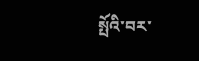སྤོའི་བར་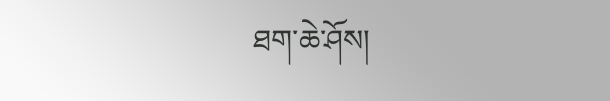ཐག་ཆེ་ཤོས།